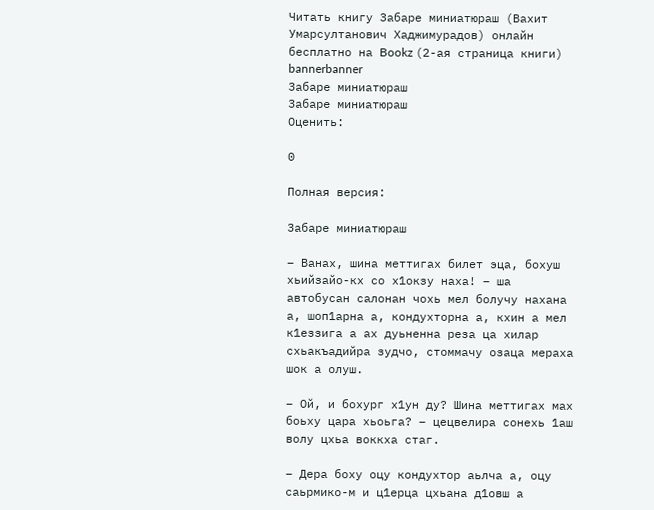Читать книгу Забаре миниатюраш (Вахит Умарсултанович Хаджимурадов) онлайн бесплатно на Bookz (2-ая страница книги)
bannerbanner
Забаре миниатюраш
Забаре миниатюраш
Оценить:

0

Полная версия:

Забаре миниатюраш

– Ванах, шина меттигах билет эца, бохуш хьийзайо-кх со х1окзу наха! – ша автобусан салонан чохь мел болучу нахана а, шоп1арна а, кондухторна а, кхин а мел к1еззига а ах дуьненна реза ца хилар схьакъадийра зудчо, стоммачу озаца мераха шок а олуш.

– Ой, и бохург х1ун ду? Шина меттигах мах боьху цара хьоьга? – цецвелира сонехь 1аш волу цхьа воккха стаг.

– Дера боху оцу кондухтор аьлча а, оцу саьрмико-м и ц1ерца цхьана д1овш а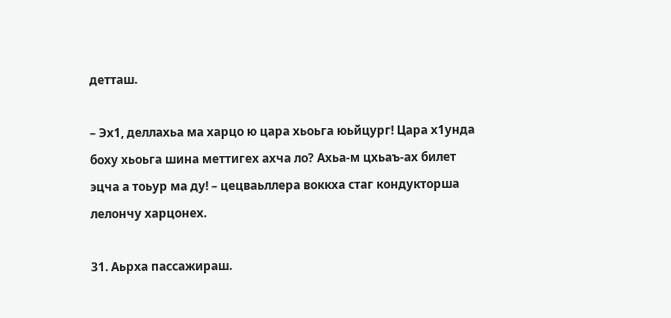детташ.

– Эх1, деллахьа ма харцо ю цара хьоьга юьйцург! Цара х1унда боху хьоьга шина меттигех ахча ло? Ахьа-м цхьаъ-ах билет эцча а тоьур ма ду! – цецваьллера воккха стаг кондукторша лелончу харцонех.

31. Аьрха пассажираш.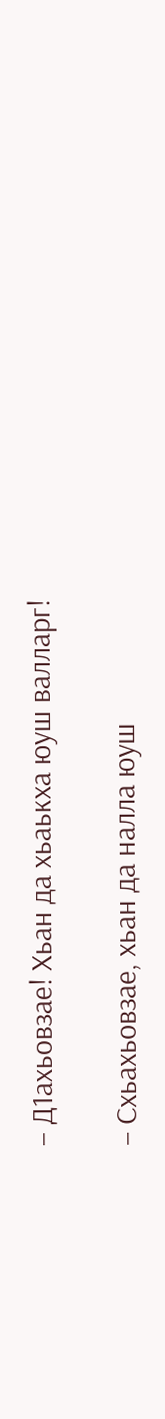– Д1ахьовзае! Хьан да хьаькха юуш валларг!

– Схьахьовзае, хьан да налла юуш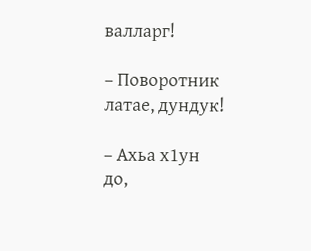валларг!

– Поворотник латае, дундук!

– Ахьа х1ун до,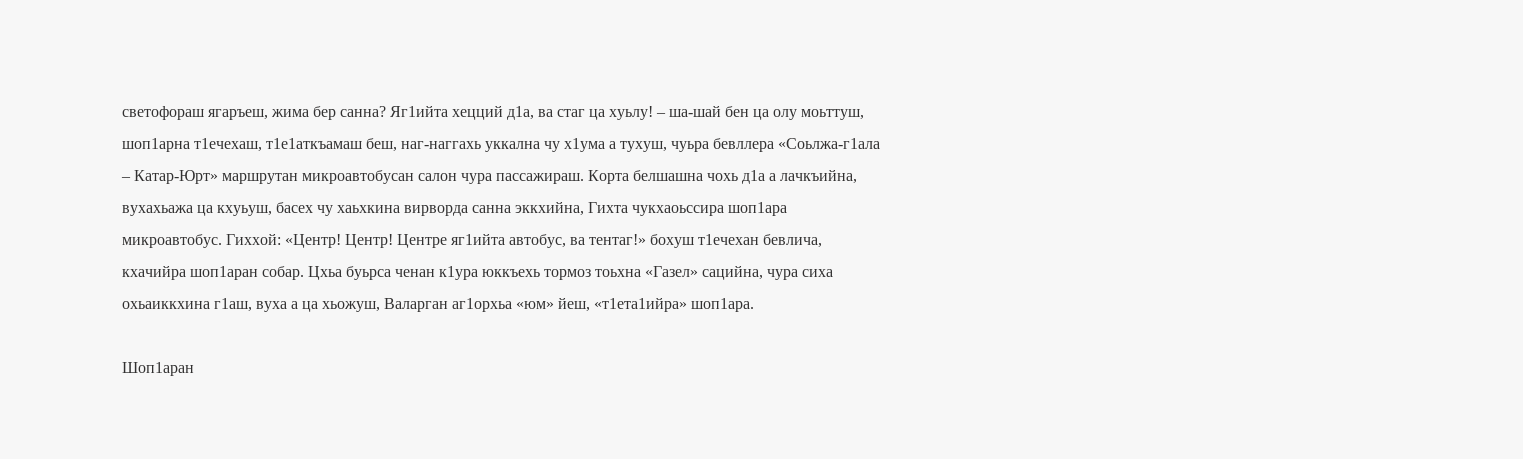светофораш ягаръеш, жима бер санна? Яг1ийта хецций д1а, ва стаг ца хуьлу! – ша-шай бен ца олу моьттуш, шоп1арна т1ечехаш, т1е1аткъамаш беш, наг-наггахь уккална чу х1ума а тухуш, чуьра бевллера «Соьлжа-г1ала – Катар-Юрт» маршрутан микроавтобусан салон чура пассажираш. Корта белшашна чохь д1а а лачкъийна, вухахьажа ца кхуьуш, басех чу хаьхкина вирворда санна эккхийна, Гихта чукхаоьссира шоп1ара микроавтобус. Гиххой: «Центр! Центр! Центре яг1ийта автобус, ва тентаг!» бохуш т1ечехан бевлича, кхачийра шоп1аран собар. Цхьа буьрса ченан к1ура юккъехь тормоз тоьхна «Газел» сацийна, чура сиха охьаиккхина г1аш, вуха а ца хьожуш, Валарган аг1орхьа «юм» йеш, «т1ета1ийра» шоп1ара.

Шоп1аран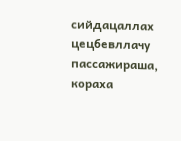сийдацаллах цецбевллачу пассажираша, кораха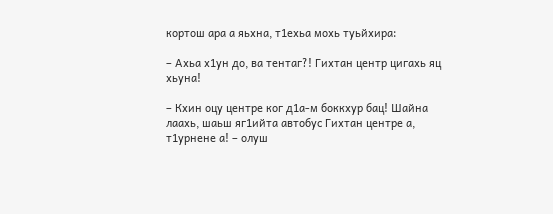кортош ара а яьхна, т1ехьа мохь туьйхира:

– Ахьа х1ун до, ва тентаг?! Гихтан центр цигахь яц хьуна!

– Кхин оцу центре ког д1а-м боккхур бац! Шайна лаахь, шаьш яг1ийта автобус Гихтан центре а, т1урнене а! – олуш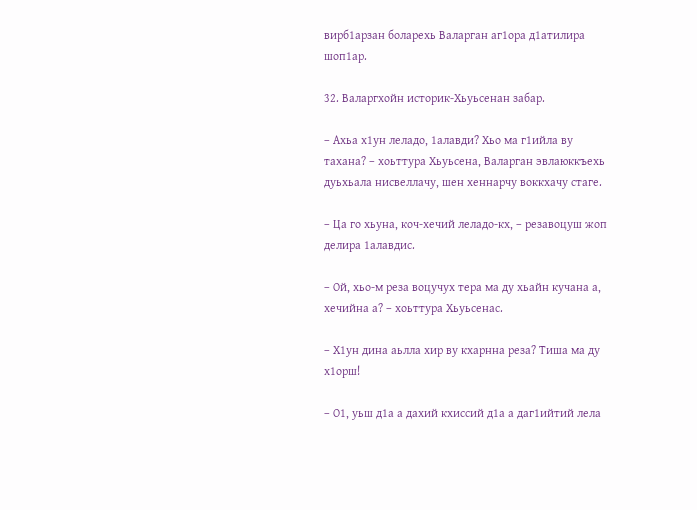вирб1арзан боларехь Валарган аг1ора д1атилира шоп1ар.

32. Валаргхойн историк-Хьуьсенан забар.

– Ахьа х1ун леладо, 1алавди? Хьо ма г1ийла ву тахана? – хоьттура Хьуьсена, Валарган эвлаюккъехь дуьхьала нисвеллачу, шен хеннарчу воккхачу стаге.

– Ца го хьуна, коч-хечий леладо-кх, – резавоцуш жоп делира 1алавдис.

– Ой, хьо-м реза воцучух тера ма ду хьайн кучана а, хечийна а? – хоьттура Хьуьсенас.

– Х1ун дина аьлла хир ву кхарнна реза? Тиша ма ду х1орш!

– О1, уьш д1а а дахий кхиссий д1а а даг1ийтий лела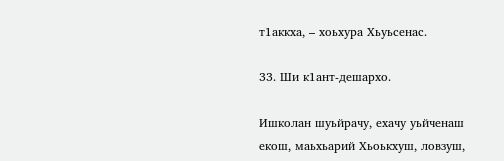т1аккха, – хоьхура Хьуьсенас.

33. Ши к1ант-дешархо.

Ишколан шуьйрачу, ехачу уьйченаш екош, маьхьарий Хьоькхуш, ловзуш,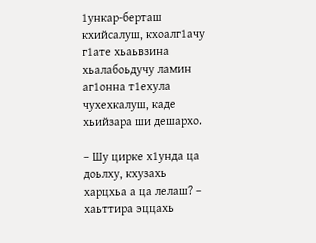1ункар-берташ кхийсалуш, кхоалг1ачу г1ате хьаьвзина хьалабоьдучу ламин аг1онна т1ехула чухехкалуш, каде хьийзара ши дешархо.

– Шу цирке х1унда ца доьлху, кхузахь харцхьа а ца лелаш? – хаьттира эццахь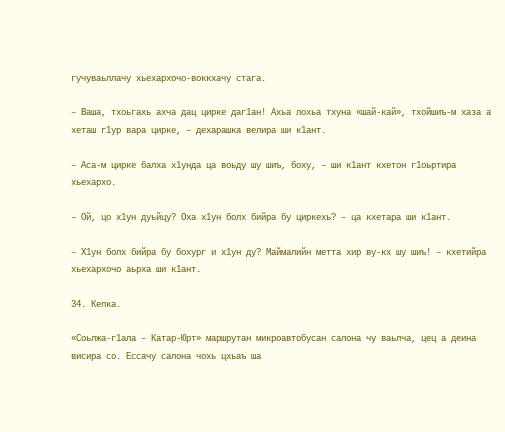гучуваьллачу хьехархочо-воккхачу стага.

– Ваша, тхоьгахь ахча дац цирке даг1ан! Ахьа лохьа тхуна «шай-кай», тхойшиъ-м хаза а хеташ г1ур вара цирке, – дехарашка велира ши к1ант.

– Аса-м цирке балха х1унда ца воьду шу шиъ, боху, – ши к1ант кхетон г1оьртира хьехархо.

– Ой, цо х1ун дуьйцу? Оха х1ун болх бийра бу циркехь? – ца кхетара ши к1ант.

– Х1ун болх бийра бу бохург и х1ун ду? Маймалийн метта хир ву-кх шу шиъ! – кхетийра хьехархочо аьрха ши к1ант.

34. Кепка.

«Соьлжа-г1ала – Катар-Юрт» маршрутан микроавтобусан салона чу ваьлча, цец а деина висира со. Ессачу салона чохь цхьаъ ша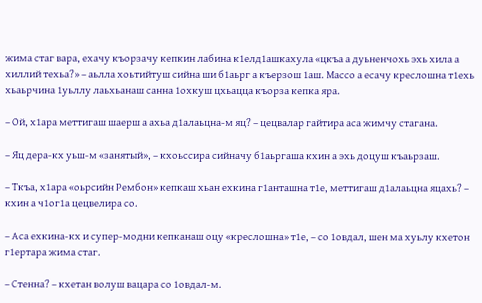жима стаг вара, ехачу къорзачу кепкин лабина к1елд1ашкахула «цкъа а дуьненчохь эхь хила а хиллий техьа?» – аьлла хоьтийтуш сийна ши б1аьрг а къерзош 1аш. Массо а есачу креслошна т1ехь хьаьрчина 1уьллу лаьхьанаш санна 1охкуш цхьацца къорза кепка яра.

– Ой, х1ара меттигаш шаерш а ахьа д1алаьцна-м яц? – цецвалар гайтира аса жимчу стагана.

– Яц дера-кх уьш-м «занятый», – кхоьссира сийначу б1аьргаша кхин а эхь доцуш къаьрзаш.

– Ткъа, х1ара «оьрсийн Рембон» кепкаш хьан ехкина г1анташна т1е, меттигаш д1алаьцна яцахь? – кхин а ч1ог1а цецвелира со.

– Аса ехкина-кх и супер-модни кепканаш оцу «креслошна» т1е, – со 1овдал, шен ма хуьлу кхетон г1ертара жима стаг.

– Стенна? – кхетан волуш вацара со 1овдал-м.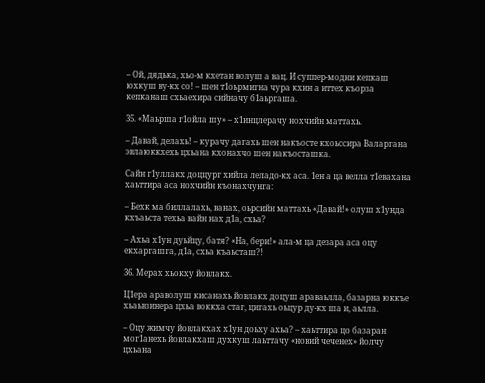– Ой, дядька, хьо-м кхетан волуш а вац. И суппер-модни кепкаш юхкуш ву-кх со! – шен т1оьрмигна чура кхин а иттех къорза кепканаш схьаехира сийначу б1аьргаша.

35. «Маьрша г1ойла шу» – х1инцлерачу нохчийн маттахь.

– Давай, делахь! – курачу дагахь шен накъосте кхоьссира Валаргана эвлаюккхехь цхьана кхонахчо шен накъосташка.

Сайн г1уллакх доццург хийла леладо-кх аса. 1ен а ца велла т1евахана хаьттира аса нохчийн къонахчунга:

– Бехк ма биллалахь, ванах, оьрсийн маттахь «Давай!» олуш х1унда кхъаьста техьа вайн нах д1а, схьа?

– Ахьа х1ун дуьйцу, батя? «На, бери!» ала-м ца дезара аса оцу екхаргашга, д1а, схьа къаьсташ?!

36. Мерах хьокху йовлакх.

Ц1ера араволуш кисанахь йовлакх доцуш араваьлла, базарна юккъе хьаьвзинера цхьа воккха стаг, цигахь оьцур ду-кх ша и, аьлла.

– Оцу жимчу йовлакхах х1ун доьху ахьа? – хаьттира цо базаран мог1анехь йовлакхаш духкуш лаьттачу «новий чеченех» йолчу цхьана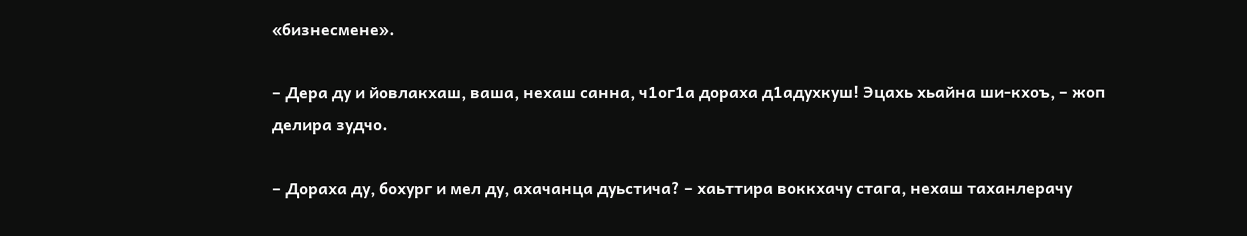«бизнесмене».

– Дера ду и йовлакхаш, ваша, нехаш санна, ч1ог1а дораха д1адухкуш! Эцахь хьайна ши-кхоъ, – жоп делира зудчо.

– Дораха ду, бохург и мел ду, ахачанца дуьстича? – хаьттира воккхачу стага, нехаш таханлерачу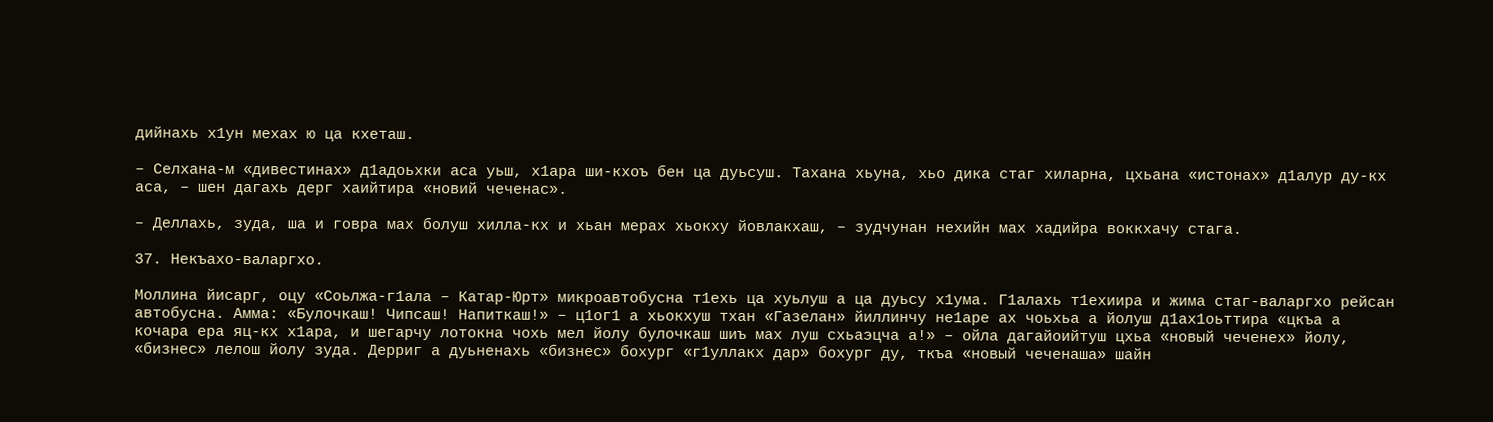дийнахь х1ун мехах ю ца кхеташ.

– Селхана-м «дивестинах» д1адоьхки аса уьш, х1ара ши-кхоъ бен ца дуьсуш. Тахана хьуна, хьо дика стаг хиларна, цхьана «истонах» д1алур ду-кх аса, – шен дагахь дерг хаийтира «новий чеченас».

– Деллахь, зуда, ша и говра мах болуш хилла-кх и хьан мерах хьокху йовлакхаш, – зудчунан нехийн мах хадийра воккхачу стага.

37. Некъахо-валаргхо.

Моллина йисарг, оцу «Соьлжа-г1ала – Катар-Юрт» микроавтобусна т1ехь ца хуьлуш а ца дуьсу х1ума. Г1алахь т1ехиира и жима стаг-валаргхо рейсан автобусна. Амма: «Булочкаш! Чипсаш! Напиткаш!» – ц1ог1 а хьокхуш тхан «Газелан» йиллинчу не1аре ах чоьхьа а йолуш д1ах1оьттира «цкъа а кочара ера яц-кх х1ара, и шегарчу лотокна чохь мел йолу булочкаш шиъ мах луш схьаэцча а!» – ойла дагайоийтуш цхьа «новый чеченех» йолу, «бизнес» лелош йолу зуда. Дерриг а дуьненахь «бизнес» бохург «г1уллакх дар» бохург ду, ткъа «новый чеченаша» шайн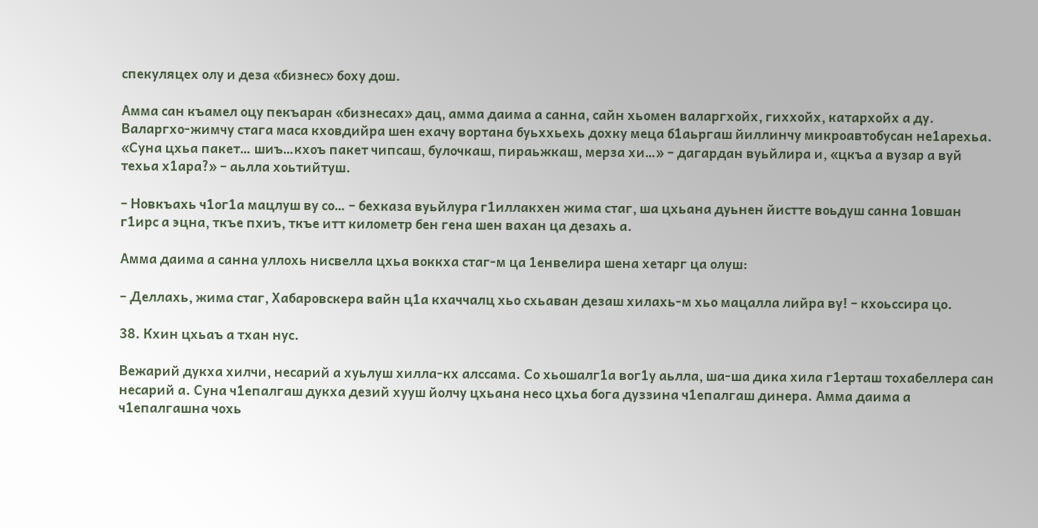спекуляцех олу и деза «бизнес» боху дош.

Амма сан къамел оцу пекъаран «бизнесах» дац, амма даима а санна, сайн хьомен валаргхойх, гиххойх, катархойх а ду. Валаргхо-жимчу стага маса кховдийра шен ехачу вортана буьххьехь дохку меца б1аьргаш йиллинчу микроавтобусан не1арехьа. «Суна цхьа пакет… шиъ…кхоъ пакет чипсаш, булочкаш, пираьжкаш, мерза хи…» – дагардан вуьйлира и, «цкъа а вузар а вуй техьа х1ара?» – аьлла хоьтийтуш.

– Новкъахь ч1ог1а мацлуш ву со… – бехказа вуьйлура г1иллакхен жима стаг, ша цхьана дуьнен йистте воьдуш санна 1овшан г1ирс а эцна, ткъе пхиъ, ткъе итт километр бен гена шен вахан ца дезахь а.

Амма даима а санна уллохь нисвелла цхьа воккха стаг-м ца 1енвелира шена хетарг ца олуш:

– Деллахь, жима стаг, Хабаровскера вайн ц1а кхаччалц хьо схьаван дезаш хилахь-м хьо мацалла лийра ву! – кхоьссира цо.

38. Кхин цхьаъ а тхан нус.

Вежарий дукха хилчи, несарий а хуьлуш хилла-кх алссама. Со хьошалг1а вог1у аьлла, ша-ша дика хила г1ерташ тохабеллера сан несарий а. Суна ч1епалгаш дукха дезий хууш йолчу цхьана несо цхьа бога дуззина ч1епалгаш динера. Амма даима а ч1епалгашна чохь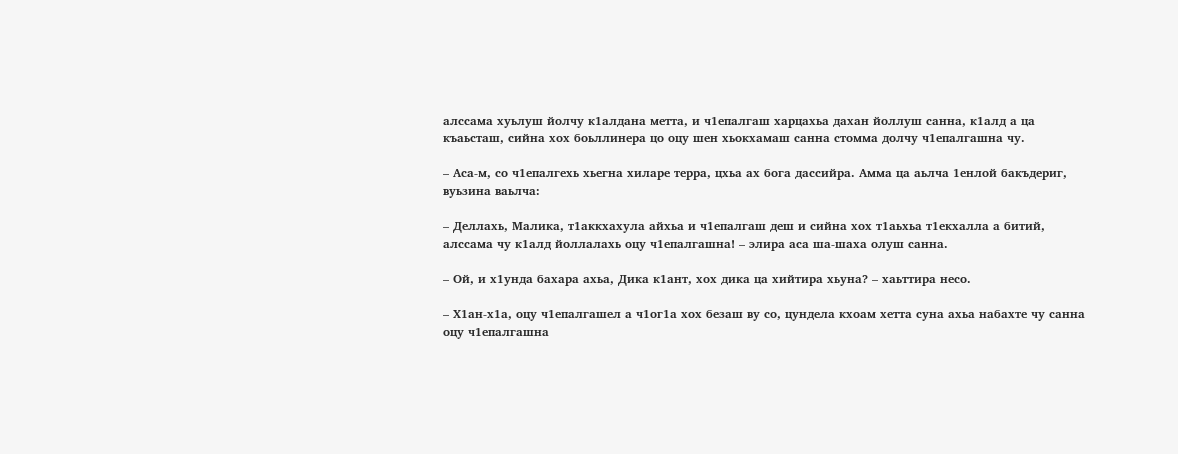алссама хуьлуш йолчу к1алдана метта, и ч1епалгаш харцахьа дахан йоллуш санна, к1алд а ца къаьсташ, сийна хох боьллинера цо оцу шен хьокхамаш санна стомма долчу ч1епалгашна чу.

– Аса-м, со ч1епалгехь хьегна хиларе терра, цхьа ах бога дассийра. Амма ца аьлча 1енлой бакъдериг, вуьзина ваьлча:

– Деллахь, Малика, т1аккхахула айхьа и ч1епалгаш деш и сийна хох т1аьхьа т1екхалла а битий, алссама чу к1алд йоллалахь оцу ч1епалгашна! – элира аса ша-шаха олуш санна.

– Ой, и х1унда бахара ахьа, Дика к1ант, хох дика ца хийтира хьуна? – хаьттира несо.

– Х1ан-х1а, оцу ч1епалгашел а ч1ог1а хох безаш ву со, цундела кхоам хетта суна ахьа набахте чу санна оцу ч1епалгашна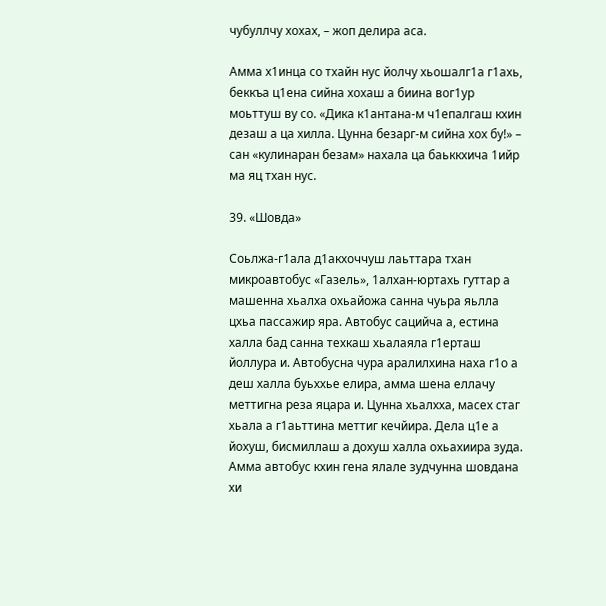чубуллчу хохах, – жоп делира аса.

Амма х1инца со тхайн нус йолчу хьошалг1а г1ахь, беккъа ц1ена сийна хохаш а биина вог1ур моьттуш ву со. «Дика к1антана-м ч1епалгаш кхин дезаш а ца хилла. Цунна безарг-м сийна хох бу!» – сан «кулинаран безам» нахала ца баьккхича 1ийр ма яц тхан нус.

39. «Шовда»

Соьлжа-г1ала д1акхоччуш лаьттара тхан микроавтобус «Газель», 1алхан-юртахь гуттар а машенна хьалха охьайожа санна чуьра яьлла цхьа пассажир яра. Автобус сацийча а, естина халла бад санна техкаш хьалаяла г1ерташ йоллура и. Автобусна чура аралилхина наха г1о а деш халла буьххье елира, амма шена еллачу меттигна реза яцара и. Цунна хьалхха, масех стаг хьала а г1аьттина меттиг кечйира. Дела ц1е а йохуш, бисмиллаш а дохуш халла охьахиира зуда. Амма автобус кхин гена ялале зудчунна шовдана хи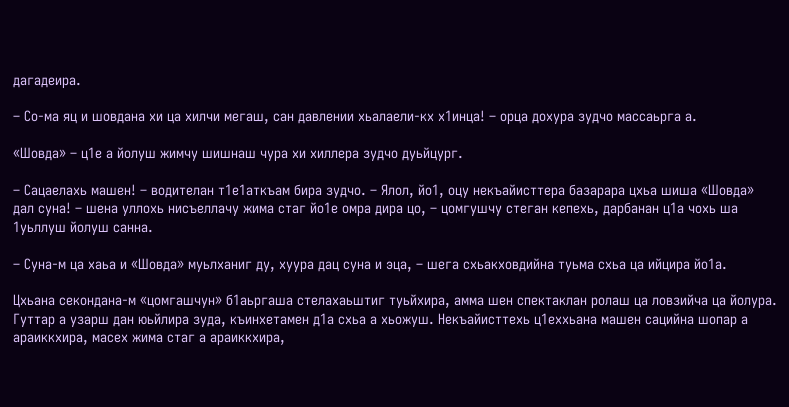дагадеира.

– Со-ма яц и шовдана хи ца хилчи мегаш, сан давлении хьалаели-кх х1инца! – орца дохура зудчо массаьрга а.

«Шовда» – ц1е а йолуш жимчу шишнаш чура хи хиллера зудчо дуьйцург.

– Сацаелахь машен! – водителан т1е1аткъам бира зудчо. – Ялол, йо1, оцу некъайисттера базарара цхьа шиша «Шовда» дал суна! – шена уллохь нисъеллачу жима стаг йо1е омра дира цо, – цомгушчу стеган кепехь, дарбанан ц1а чохь ша 1уьллуш йолуш санна.

– Суна-м ца хаьа и «Шовда» муьлханиг ду, хуура дац суна и эца, – шега схьакховдийна туьма схьа ца ийцира йо1а.

Цхьана секондана-м «цомгашчун» б1аьргаша стелахаьштиг туьйхира, амма шен спектаклан ролаш ца ловзийча ца йолура. Гуттар а узарш дан юьйлира зуда, къинхетамен д1а схьа а хьожуш. Некъайисттехь ц1еххьана машен сацийна шопар а араиккхира, масех жима стаг а араиккхира,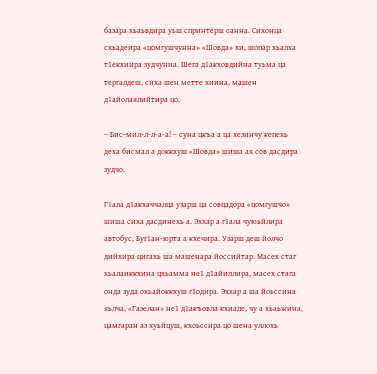базара хьаьвдира уьш спринтерш санна. Сихонца схьадеира «цомгушчунна» «Шовда» хи, шопар хьалха т1екхиира зудчунна. Шега д1акховдийна туьма ца тергалдеш, сиха шен метте хиина, машен д1айолаялийтира цо.

– Бис-мил-л-л-а-а! – суна цкъа а ца хезинчу кепехь деха бисмал а доккхуш «Шовда» шиша ах сов дасдира зудчо.

Г1ала д1акхаччалца узарш ца совцадора «цомгушчо» шиша сиха дасдинехь а. Эххар а г1ала чуюьйлира автобус, Буг1ан-юрта а кхечира. Узарш деш йолчо дийхира цигахь ша машенара йоссийтар. Масех стаг хьалаиккхина цхьамма не1 д1айиллира, масех стага онда зуда охьайоккхуш г1одира. Эххар а ша йоьссина яьлча, «Газелан» не1 д1акъовла кхиале, чу а хьаьжина, цамгаран аз хуьйцуш, кхоьссира цо шена уллохь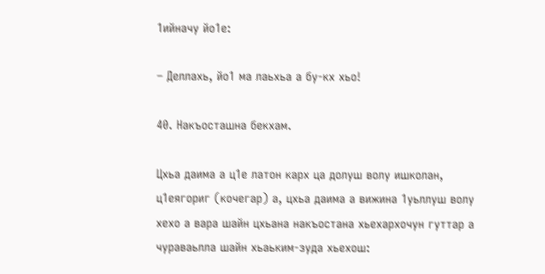1ийначу йо1е:

– Деллахь, йо1 ма лаьхьа а бу-кх хьо!

40. Накъосташна бекхам.

Цхьа даима а ц1е латон карх ца долуш волу ишколан, ц1еягориг (кочегар) а, цхьа даима а вижина 1уьллуш волу хехо а вара шайн цхьана накъостана хьехархочун гуттар а чураваьлла шайн хьаьким-зуда хьехош: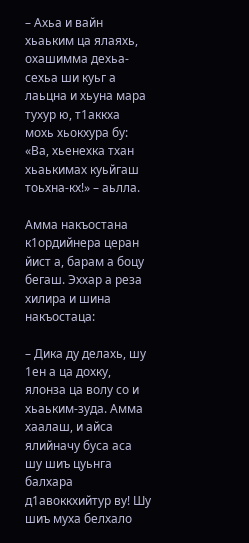– Ахьа и вайн хьаьким ца ялаяхь, охашимма дехьа-сехьа ши куьг а лаьцна и хьуна мара тухур ю, т1аккха мохь хьокхура бу: «Ва, хьенехка тхан хьаькимах куьйгаш тоьхна-кх!» – аьлла.

Амма накъостана к1ордийнера церан йист а, барам а боцу бегаш. Эххар а реза хилира и шина накъостаца:

– Дика ду делахь, шу 1ен а ца дохку, ялонза ца волу со и хьаьким-зуда. Амма хаалаш, и айса ялийначу буса аса шу шиъ цуьнга балхара д1авоккхийтур ву! Шу шиъ муха белхало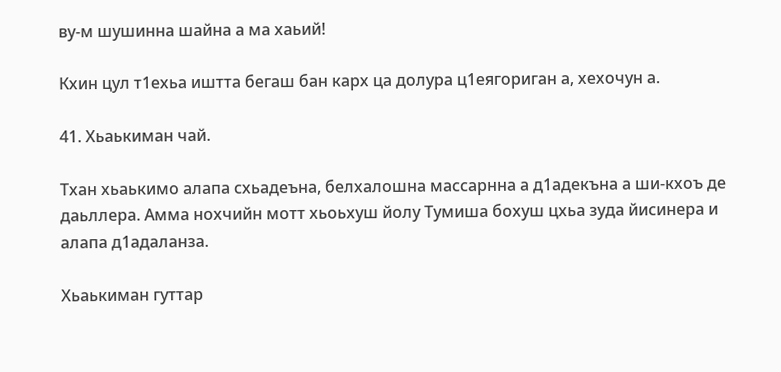ву-м шушинна шайна а ма хаьий!

Кхин цул т1ехьа иштта бегаш бан карх ца долура ц1еягориган а, хехочун а.

41. Хьаькиман чай.

Тхан хьаькимо алапа схьадеъна, белхалошна массарнна а д1адекъна а ши-кхоъ де даьллера. Амма нохчийн мотт хьоьхуш йолу Тумиша бохуш цхьа зуда йисинера и алапа д1адаланза.

Хьаькиман гуттар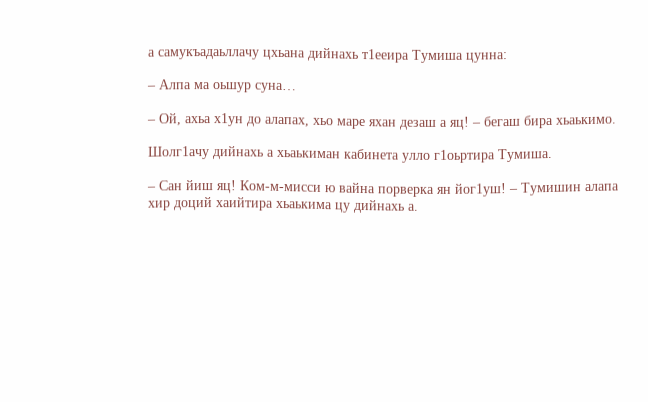а самукъадаьллачу цхьана дийнахь т1ееира Тумиша цунна:

– Алпа ма оьшур суна…

– Ой, ахьа х1ун до алапах, хьо маре яхан дезаш а яц! – бегаш бира хьаькимо.

Шолг1ачу дийнахь а хьаькиман кабинета улло г1оьртира Тумиша.

– Сан йиш яц! Ком-м-мисси ю вайна порверка ян йог1уш! – Тумишин алапа хир доций хаийтира хьаькима цу дийнахь а.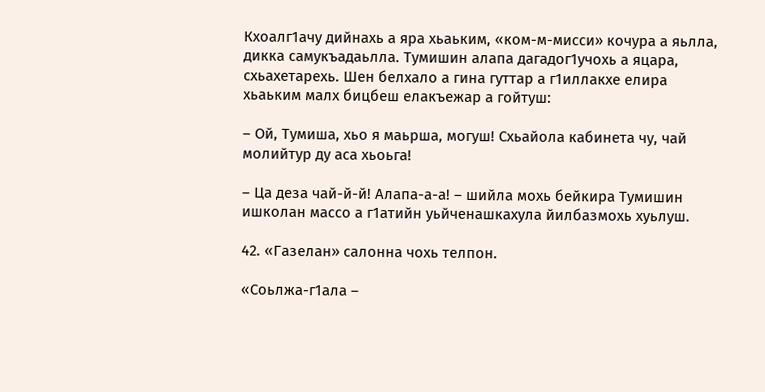Кхоалг1ачу дийнахь а яра хьаьким, «ком-м-мисси» кочура а яьлла, дикка самукъадаьлла. Тумишин алапа дагадог1учохь а яцара, схьахетарехь. Шен белхало а гина гуттар а г1иллакхе елира хьаьким малх бицбеш елакъежар а гойтуш:

– Ой, Тумиша, хьо я маьрша, могуш! Схьайола кабинета чу, чай молийтур ду аса хьоьга!

– Ца деза чай-й-й! Алапа-а-а! – шийла мохь бейкира Тумишин ишколан массо а г1атийн уьйченашкахула йилбазмохь хуьлуш.

42. «Газелан» салонна чохь телпон.

«Соьлжа-г1ала –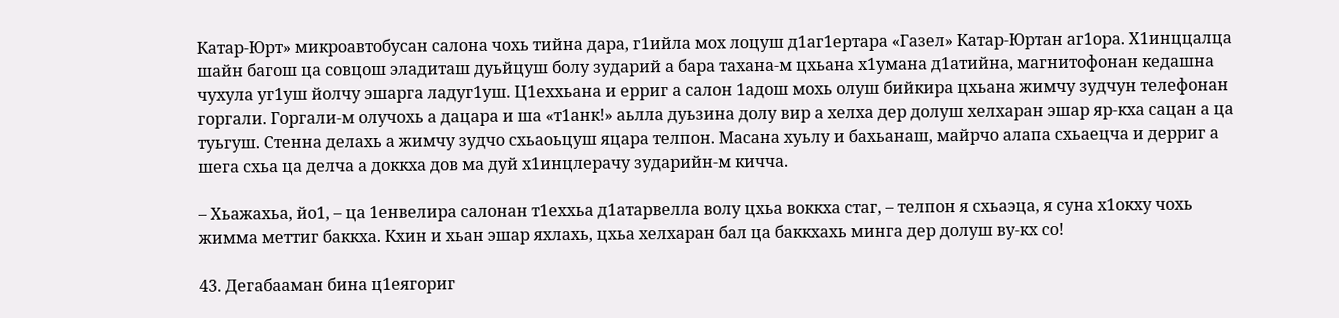Катар-Юрт» микроавтобусан салона чохь тийна дара, г1ийла мох лоцуш д1аг1ертара «Газел» Катар-Юртан аг1ора. Х1инццалца шайн багош ца совцош эладиташ дуьйцуш болу зударий а бара тахана-м цхьана х1умана д1атийна, магнитофонан кедашна чухула уг1уш йолчу эшарга ладуг1уш. Ц1еххьана и ерриг а салон 1адош мохь олуш бийкира цхьана жимчу зудчун телефонан горгали. Горгали-м олучохь а дацара и ша «т1анк!» аьлла дуьзина долу вир а хелха дер долуш хелхаран эшар яр-кха сацан а ца туьгуш. Стенна делахь а жимчу зудчо схьаоьцуш яцара телпон. Масана хуьлу и бахьанаш, майрчо алапа схьаецча и дерриг а шега схьа ца делча а доккха дов ма дуй х1инцлерачу зударийн-м кичча.

– Хьажахьа, йо1, – ца 1енвелира салонан т1еххьа д1атарвелла волу цхьа воккха стаг, – телпон я схьаэца, я суна х1окху чохь жимма меттиг баккха. Кхин и хьан эшар яхлахь, цхьа хелхаран бал ца баккхахь минга дер долуш ву-кх со!

43. Дегабааман бина ц1еягориг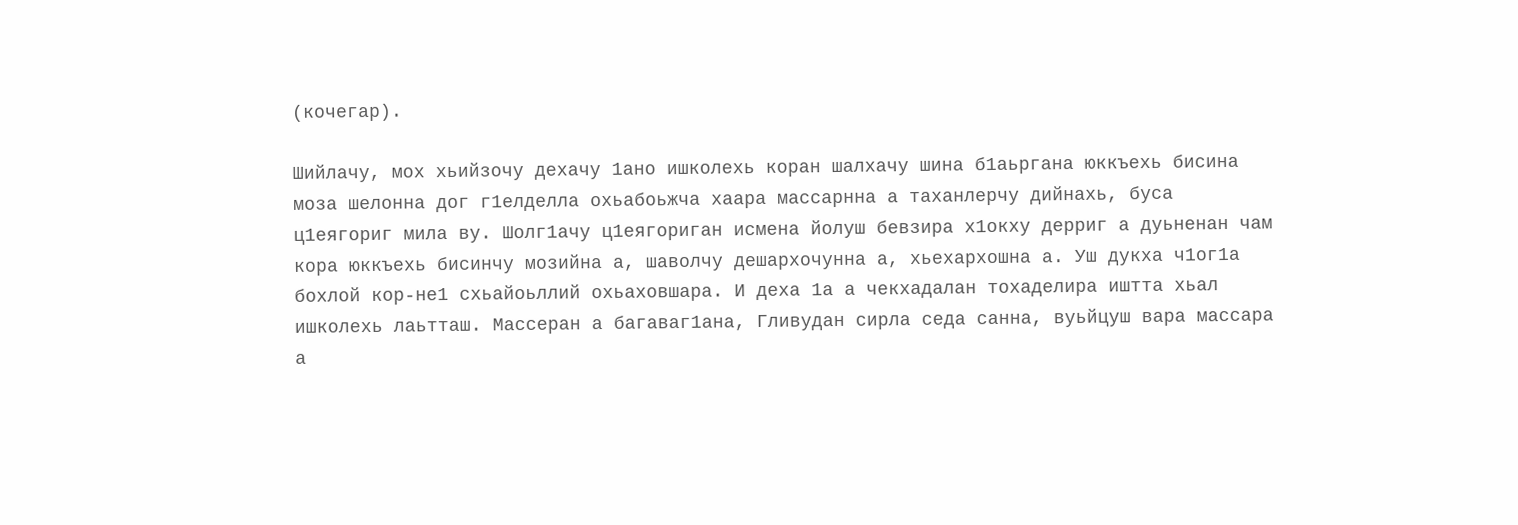(кочегар).

Шийлачу, мох хьийзочу дехачу 1ано ишколехь коран шалхачу шина б1аьргана юккъехь бисина моза шелонна дог г1елделла охьабоьжча хаара массарнна а таханлерчу дийнахь, буса ц1еягориг мила ву. Шолг1ачу ц1еягориган исмена йолуш бевзира х1окху дерриг а дуьненан чам кора юккъехь бисинчу мозийна а, шаволчу дешархочунна а, хьехархошна а. Уш дукха ч1ог1а бохлой кор-не1 схьайоьллий охьаховшара. И деха 1а а чекхадалан тохаделира иштта хьал ишколехь лаьтташ. Массеран а багаваг1ана, Гливудан сирла седа санна, вуьйцуш вара массара а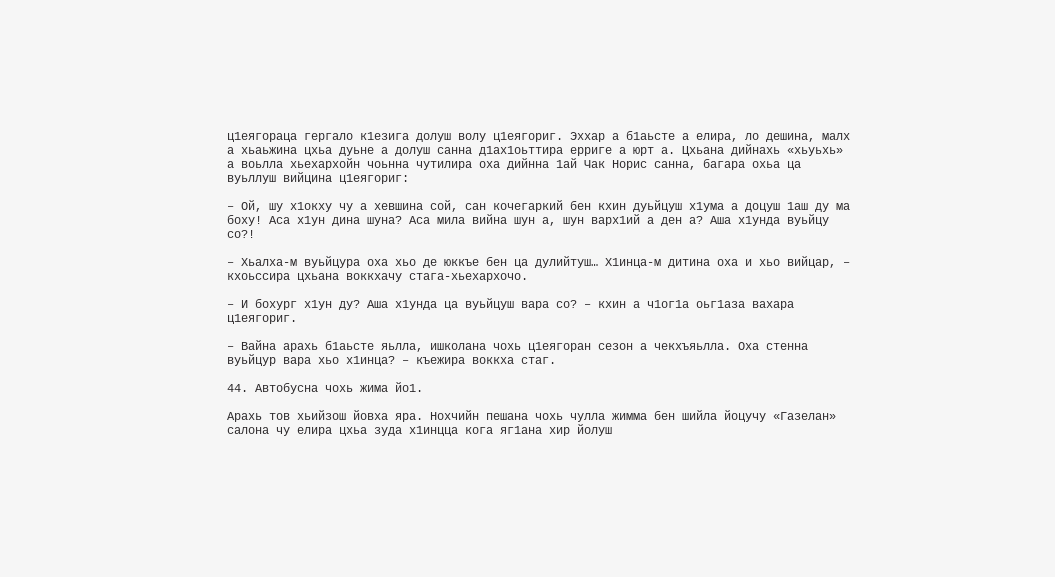ц1еягораца гергало к1езига долуш волу ц1еягориг. Эххар а б1аьсте а елира, ло дешина, малх а хьаьжина цхьа дуьне а долуш санна д1ах1оьттира ерриге а юрт а. Цхьана дийнахь «хьуьхь» а воьлла хьехархойн чоьнна чутилира оха дийнна 1ай Чак Норис санна, багара охьа ца вуьллуш вийцина ц1еягориг:

– Ой, шу х1окху чу а хевшина сой, сан кочегаркий бен кхин дуьйцуш х1ума а доцуш 1аш ду ма боху! Аса х1ун дина шуна? Аса мила вийна шун а, шун варх1ий а ден а? Аша х1унда вуьйцу со?!

– Хьалха-м вуьйцура оха хьо де юккъе бен ца дулийтуш… Х1инца-м дитина оха и хьо вийцар, – кхоьссира цхьана воккхачу стага-хьехархочо.

– И бохург х1ун ду? Аша х1унда ца вуьйцуш вара со? – кхин а ч1ог1а оьг1аза вахара ц1еягориг.

– Вайна арахь б1аьсте яьлла, ишколана чохь ц1еягоран сезон а чекхъяьлла. Оха стенна вуьйцур вара хьо х1инца? – къежира воккха стаг.

44. Автобусна чохь жима йо1.

Арахь тов хьийзош йовха яра. Нохчийн пешана чохь чулла жимма бен шийла йоцучу «Газелан» салона чу елира цхьа зуда х1инцца кога яг1ана хир йолуш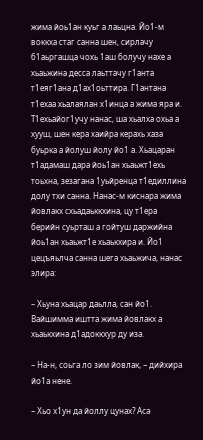жима йоь1ан куьг а лаьцна. Йо1-м воккха стаг санна шен, сирлачу б1аьргашца чохь 1аш болучу нахе а хьаьжина десса лаьттачу г1анта т1еяг1ана д1ах1оьттира. Г1антана т1ехаа хьалаялан х1инца а жима яра и. Т1ехьайог1учу нанас, ша хьалха охьа а хууш, шен кера хаийра керахь хаза буьрка а йолуш йолу йо1 а. Хьацаран т1адамаш дара йоь1ан хьаьжт1ехь тоьхна, зезагана 1уьйренца т1едиллина долу тхи санна. Нанас-м киснара жима йовлакх схьадаьккхина, цу т1ера берийн суьрташ а гойтуш даржийна йоь1ан хьаьжт1е хьаькхира и. Йо1 цецъяьлча санна шега хьаьжича, нанас элира:

– Хьуна хьацар даьлла, сан йо1. Вайшимма иштта жима йовлакх а хьаькхина д1адоккхур ду иза.

– На-н, соьга ло зим йовлак, – дийхира йо1а нене.

– Хьо х1ун да йоллу цунах? Аса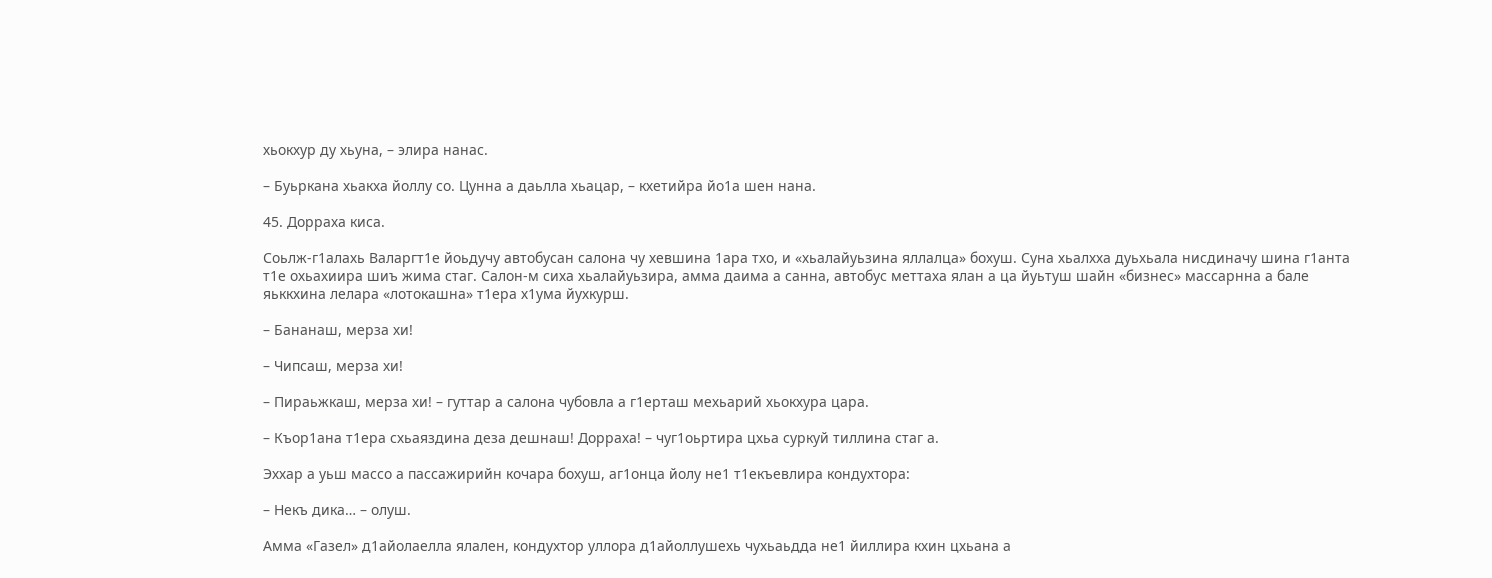хьокхур ду хьуна, – элира нанас.

– Буьркана хьакха йоллу со. Цунна а даьлла хьацар, – кхетийра йо1а шен нана.

45. Дорраха киса.

Соьлж-г1алахь Валаргт1е йоьдучу автобусан салона чу хевшина 1ара тхо, и «хьалайуьзина яллалца» бохуш. Суна хьалхха дуьхьала нисдиначу шина г1анта т1е охьахиира шиъ жима стаг. Салон-м сиха хьалайуьзира, амма даима а санна, автобус меттаха ялан а ца йуьтуш шайн «бизнес» массарнна а бале яьккхина лелара «лотокашна» т1ера х1ума йухкурш.

– Бананаш, мерза хи!

– Чипсаш, мерза хи!

– Пираьжкаш, мерза хи! – гуттар а салона чубовла а г1ерташ мехьарий хьокхура цара.

– Къор1ана т1ера схьаяздина деза дешнаш! Дорраха! – чуг1оьртира цхьа суркуй тиллина стаг а.

Эххар а уьш массо а пассажирийн кочара бохуш, аг1онца йолу не1 т1екъевлира кондухтора:

– Некъ дика… – олуш.

Амма «Газел» д1айолаелла ялален, кондухтор уллора д1айоллушехь чухьаьдда не1 йиллира кхин цхьана а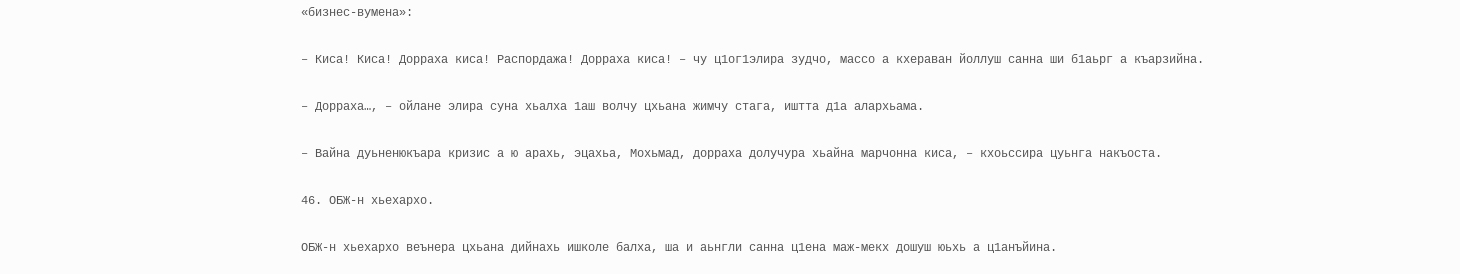«бизнес-вумена»:

– Киса! Киса! Дорраха киса! Распордажа! Дорраха киса! – чу ц1ог1элира зудчо, массо а кхераван йоллуш санна ши б1аьрг а къарзийна.

– Дорраха…, – ойлане элира суна хьалха 1аш волчу цхьана жимчу стага, иштта д1а алархьама.

– Вайна дуьненюкъара кризис а ю арахь, эцахьа, Мохьмад, дорраха долучура хьайна марчонна киса, – кхоьссира цуьнга накъоста.

46. ОБЖ-н хьехархо.

ОБЖ-н хьехархо веънера цхьана дийнахь ишколе балха, ша и аьнгли санна ц1ена маж-мекх дошуш юьхь а ц1анъйина.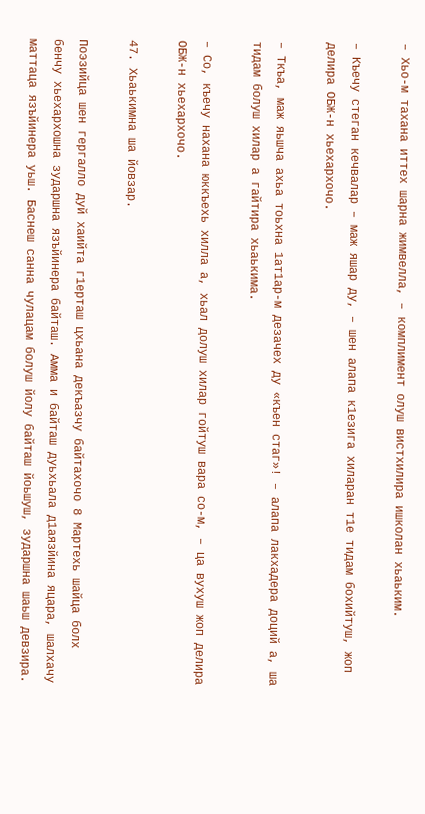– Хьо-м тахана иттех шарна жимвелла, – комплимент олуш вистхилира ишколан хьаьким.

– Къечу стеган кечвалар – маж яшар ду, – шен алапа к1езига хиларан т1е тидам бохийтуш, жоп делира ОБЖ-н хьехархочо.

– Ткъа, маж яьшча ахьа тоьхна 1ат1ар-м дезачех ду «къен стаг»! – алапа лакхадера доций а, ша тидам болуш хилар а гайтира хьаькима.

– Со, къечу нахана юккъехь хилла а, хьал долуш хилар гойтуш вара со-м, – ца вухуш жоп делира ОБЖ-н хьехархочо.

47. Хьаькимна ша йовзар.

Поэзийца шен гергалло дуй хаийта г1ерташ цхьана декъазчу байтахочо 8 Мартехь шайца болх бенчу хьехархошна зударшна язъйинера байташ. Амма и байташ дуьхьала д1аязйина яцара, шалхачу маттаца язъйинера уьш. Баснеш санна чулацам болуш йолу байташ йоьшуш, зударшна шаьш девзира.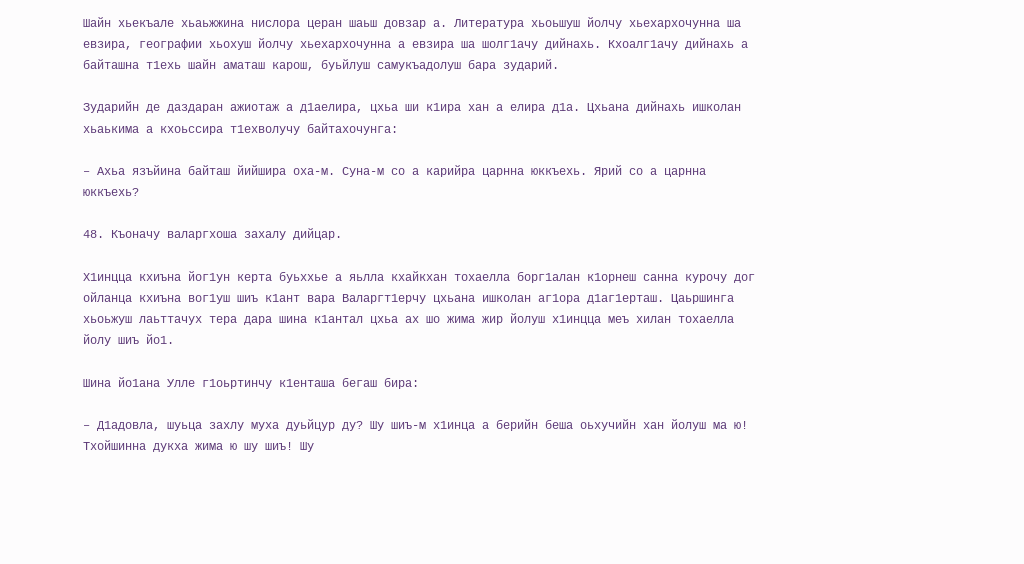Шайн хьекъале хьаьжжина нислора церан шаьш довзар а. Литература хьоьшуш йолчу хьехархочунна ша евзира, географии хьохуш йолчу хьехархочунна а евзира ша шолг1ачу дийнахь. Кхоалг1ачу дийнахь а байташна т1ехь шайн аматаш карош, буьйлуш самукъадолуш бара зударий.

Зударийн де даздаран ажиотаж а д1аелира, цхьа ши к1ира хан а елира д1а. Цхьана дийнахь ишколан хьаькима а кхоьссира т1ехволучу байтахочунга:

– Ахьа язъйина байташ йийшира оха-м. Суна-м со а карийра царнна юккъехь. Ярий со а царнна юккъехь?

48. Къоначу валаргхоша захалу дийцар.

Х1инцца кхиъна йог1ун керта буьххье а яьлла кхайкхан тохаелла борг1алан к1орнеш санна курочу дог ойланца кхиъна вог1уш шиъ к1ант вара Валаргт1ерчу цхьана ишколан аг1ора д1аг1ерташ. Цаьршинга хьоьжуш лаьттачух тера дара шина к1антал цхьа ах шо жима жир йолуш х1инцца меъ хилан тохаелла йолу шиъ йо1.

Шина йо1ана Улле г1оьртинчу к1енташа бегаш бира:

– Д1адовла, шуьца захлу муха дуьйцур ду? Шу шиъ-м х1инца а берийн беша оьхучийн хан йолуш ма ю! Тхойшинна дукха жима ю шу шиъ! Шу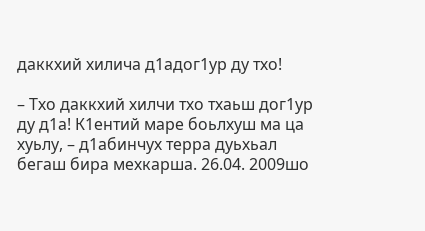даккхий хилича д1адог1ур ду тхо!

– Тхо даккхий хилчи тхо тхаьш дог1ур ду д1а! К1ентий маре боьлхуш ма ца хуьлу, – д1абинчух терра дуьхьал бегаш бира мехкарша. 26.04. 2009шо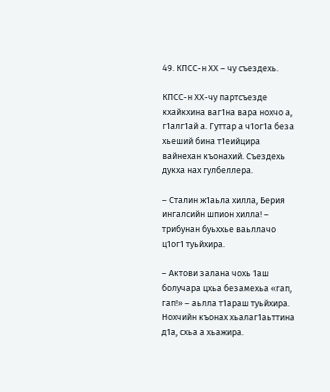49. КПСС-н ХХ – чу съездехь.

КПСС-н ХХ-чу партсъезде кхайкхина ваг1на вара нохчо а, г1алг1ай а. Гуттар а ч1ог1а беза хьеший бина т1еийцира вайнехан къонахий. Съездехь дукха нах гулбеллера.

– Сталин ж1аьла хилла, Берия ингалсийн шпион хилла! – трибунан буьххье ваьллачо ц1ог1 туьйхира.

– Актови залана чохь 1аш болучара цхьа безамехьа «гап, гап!» – аьлла т1араш туьйхира. Нохчийн къонах хьалаг1аьттина д1а, схьа а хьажира.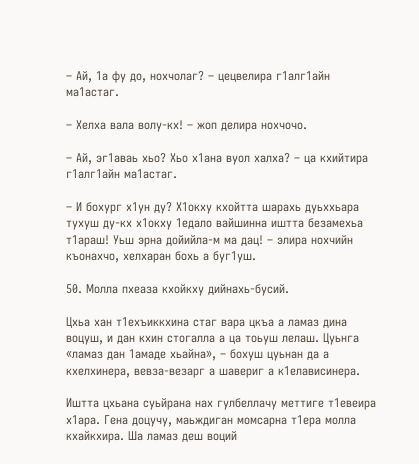– Ай, 1а фу до, нохчолаг? – цецвелира г1алг1айн ма1астаг.

– Хелха вала волу-кх! – жоп делира нохчочо.

– Ай, эг1аваь хьо? Хьо х1ана вуол халха? – ца кхийтира г1алг1айн ма1астаг.

– И бохург х1ун ду? Х1окху кхойтта шарахь дуьххьара тухуш ду-кх х1окху 1едало вайшинна иштта безамехьа т1араш! Уьш эрна дойийла-м ма дац! – элира нохчийн къонахчо, хелхаран бохь а буг1уш.

50. Молла пхеаза кхойкху дийнахь-бусий.

Цхьа хан т1ехъиккхина стаг вара цкъа а ламаз дина воцуш, и дан кхин стогалла а ца тоьуш лелаш. Цуьнга «ламаз дан 1амаде хьайна», – бохуш цуьнан да а кхелхинера, вевза-везарг а шавериг а к1елависинера.

Иштта цхьана суьйрана нах гулбеллачу меттиге т1евеира х1ара. Гена доцучу, маьждиган момсарна т1ера молла кхайкхира. Ша ламаз деш воций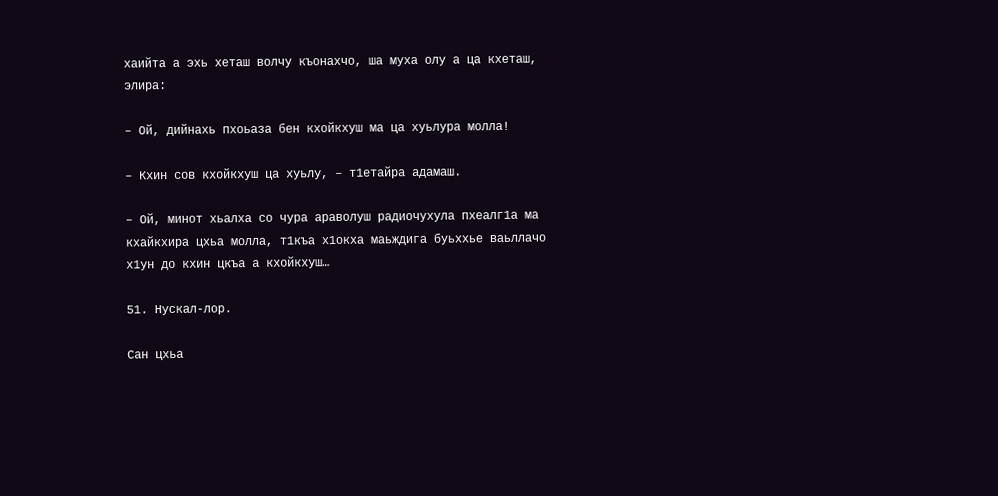хаийта а эхь хеташ волчу къонахчо, ша муха олу а ца кхеташ, элира:

– Ой, дийнахь пхоьаза бен кхойкхуш ма ца хуьлура молла!

– Кхин сов кхойкхуш ца хуьлу, – т1етайра адамаш.

– Ой, минот хьалха со чура араволуш радиочухула пхеалг1а ма кхайкхира цхьа молла, т1къа х1окха маьждига буьххье ваьллачо х1ун до кхин цкъа а кхойкхуш…

51. Нускал-лор.

Сан цхьа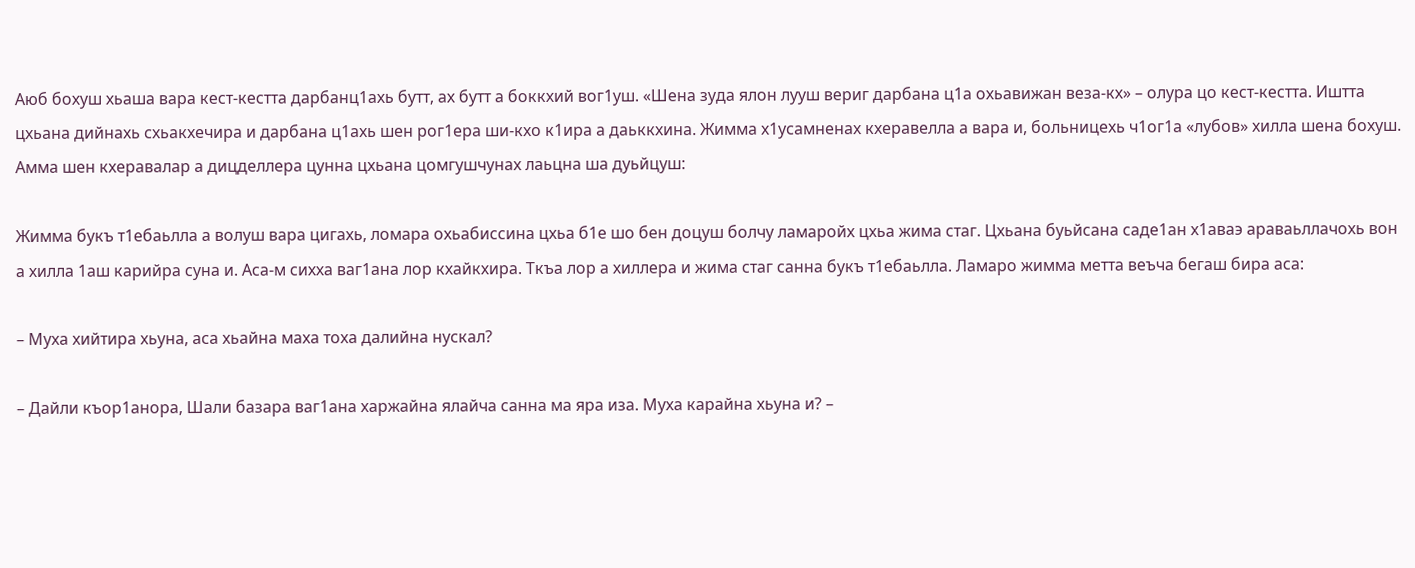Аюб бохуш хьаша вара кест-кестта дарбанц1ахь бутт, ах бутт а боккхий вог1уш. «Шена зуда ялон лууш вериг дарбана ц1а охьавижан веза-кх» – олура цо кест-кестта. Иштта цхьана дийнахь схьакхечира и дарбана ц1ахь шен рог1ера ши-кхо к1ира а даьккхина. Жимма х1усамненах кхеравелла а вара и, больницехь ч1ог1а «лубов» хилла шена бохуш. Амма шен кхеравалар а дицделлера цунна цхьана цомгушчунах лаьцна ша дуьйцуш:

Жимма букъ т1ебаьлла а волуш вара цигахь, ломара охьабиссина цхьа б1е шо бен доцуш болчу ламаройх цхьа жима стаг. Цхьана буьйсана саде1ан х1аваэ араваьллачохь вон а хилла 1аш карийра суна и. Аса-м сихха ваг1ана лор кхайкхира. Ткъа лор а хиллера и жима стаг санна букъ т1ебаьлла. Ламаро жимма метта веъча бегаш бира аса:

– Муха хийтира хьуна, аса хьайна маха тоха далийна нускал?

– Дайли къор1анора, Шали базара ваг1ана харжайна ялайча санна ма яра иза. Муха карайна хьуна и? –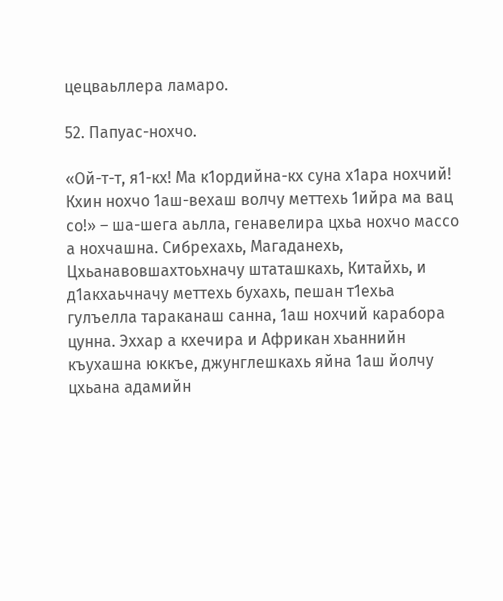цецваьллера ламаро.

52. Папуас-нохчо.

«Ой-т-т, я1-кх! Ма к1ордийна-кх суна х1ара нохчий! Кхин нохчо 1аш-вехаш волчу меттехь 1ийра ма вац со!» – ша-шега аьлла, генавелира цхьа нохчо массо а нохчашна. Сибрехахь, Магаданехь, Цхьанавовшахтоьхначу штаташкахь, Китайхь, и д1акхаьчначу меттехь бухахь, пешан т1ехьа гулъелла тараканаш санна, 1аш нохчий карабора цунна. Эххар а кхечира и Африкан хьаннийн къухашна юккъе, джунглешкахь яйна 1аш йолчу цхьана адамийн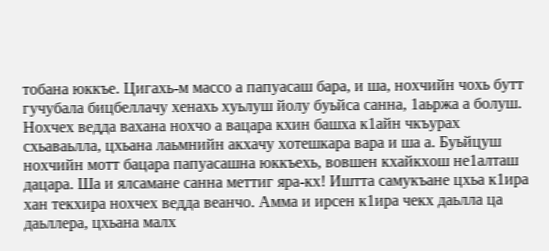тобана юккъе. Цигахь-м массо а папуасаш бара, и ша, нохчийн чохь бутт гучубала бицбеллачу хенахь хуьлуш йолу буьйса санна, 1аьржа а болуш. Нохчех ведда вахана нохчо а вацара кхин башха к1айн чкъурах схьаваьлла, цхьана лаьмнийн акхачу хотешкара вара и ша а. Буьйцуш нохчийн мотт бацара папуасашна юккъехь, вовшен кхайкхош не1алташ дацара. Ша и ялсамане санна меттиг яра-кх! Иштта самукъане цхьа к1ира хан текхира нохчех ведда веанчо. Амма и ирсен к1ира чекх даьлла ца даьллера, цхьана малх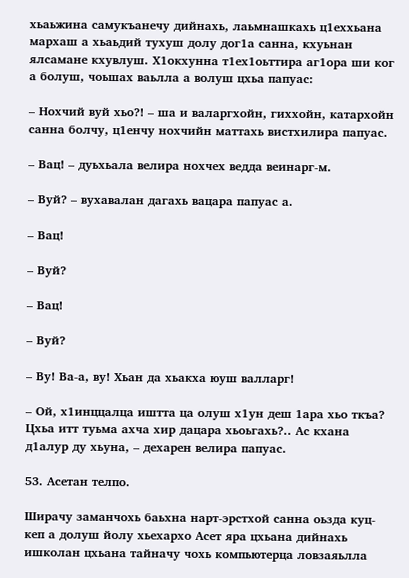хьаьжина самукъанечу дийнахь, лаьмнашкахь ц1еххьана мархаш а хьаьдий тухуш долу дог1а санна, кхуьнан ялсамане кхувлуш. Х1окхунна т1ех1оьттира аг1ора ши ког а болуш, чоьшах ваьлла а волуш цхьа папуас:

– Нохчий вуй хьо?! – ша и валаргхойн, гиххойн, катархойн санна болчу, ц1енчу нохчийн маттахь вистхилира папуас.

– Вац! – дуьхьала велира нохчех ведда веинарг-м.

– Вуй? – вухавалан дагахь вацара папуас а.

– Вац!

– Вуй?

– Вац!

– Вуй?

– Ву! Ва-а, ву! Хьан да хьакха юуш валларг!

– Ой, х1инццалца иштта ца олуш х1ун деш 1ара хьо ткъа? Цхьа итт туьма ахча хир дацара хьоьгахь?.. Ас кхана д1алур ду хьуна, – дехарен велира папуас.

53. Асетан телпо.

Ширачу заманчохь баьхна нарт-эрстхой санна оьзда куц-кеп а долуш йолу хьехархо Асет яра цхьана дийнахь ишколан цхьана тайначу чохь компьютерца ловзаяьлла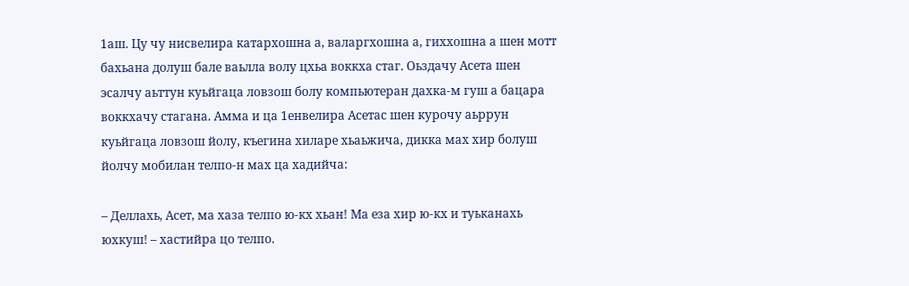1аш. Цу чу нисвелира катархошна а, валаргхошна а, гиххошна а шен мотт бахьана долуш бале ваьлла волу цхьа воккха стаг. Оьздачу Асета шен эсалчу аьттун куьйгаца ловзош болу компьютеран дахка-м гуш а бацара воккхачу стагана. Амма и ца 1енвелира Асетас шен курочу аьррун куьйгаца ловзош йолу, къегина хиларе хьаьжича, дикка мах хир болуш йолчу мобилан телпо-н мах ца хадийча:

– Деллахь, Асет, ма хаза телпо ю-кх хьан! Ма еза хир ю-кх и туьканахь юхкуш! – хастийра цо телпо.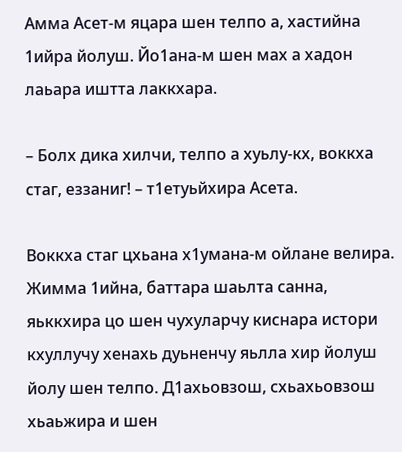Амма Асет-м яцара шен телпо а, хастийна 1ийра йолуш. Йо1ана-м шен мах а хадон лаьара иштта лаккхара.

– Болх дика хилчи, телпо а хуьлу-кх, воккха стаг, еззаниг! – т1етуьйхира Асета.

Воккха стаг цхьана х1умана-м ойлане велира. Жимма 1ийна, баттара шаьлта санна, яьккхира цо шен чухуларчу киснара истори кхуллучу хенахь дуьненчу яьлла хир йолуш йолу шен телпо. Д1ахьовзош, схьахьовзош хьаьжира и шен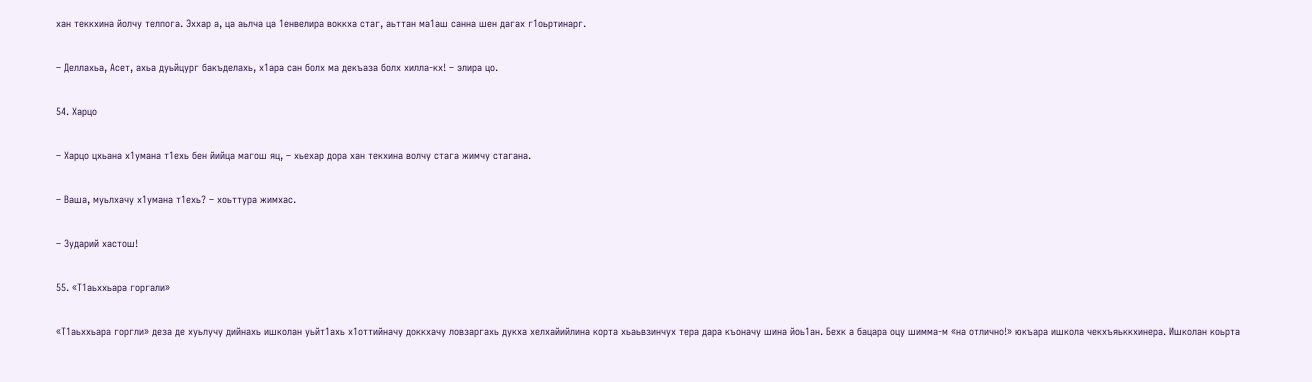хан теккхина йолчу телпога. Эххар а, ца аьлча ца 1енвелира воккха стаг, аьттан ма1аш санна шен дагах г1оьртинарг.

– Деллахьа, Асет, ахьа дуьйцург бакъделахь, х1ара сан болх ма декъаза болх хилла-кх! – элира цо.

54. Харцо

– Харцо цхьана х1умана т1ехь бен йийца магош яц, – хьехар дора хан текхина волчу стага жимчу стагана.

– Ваша, муьлхачу х1умана т1ехь? – хоьттура жимхас.

– Зударий хастош!

55. «Т1аьххьара горгали»

«Т1аьххьара горгли» деза де хуьлучу дийнахь ишколан уьйт1ахь х1оттийначу доккхачу ловзаргахь дукха хелхайийлина корта хьаьвзинчух тера дара къоначу шина йоь1ан. Бехк а бацара оцу шимма-м «на отлично!» юкъара ишкола чекхъяьккхинера. Ишколан коьрта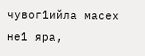чувог1ийла масех не1 яра,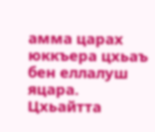амма царах юккъера цхьаъ бен еллалуш яцара. Цхьайтта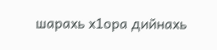шарахь х1ора дийнахь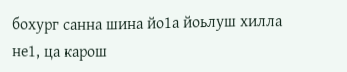бохург санна шина йо1а йоьлуш хилла не1, ца карош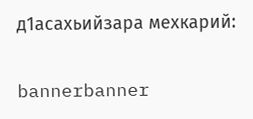д1асахьийзара мехкарий:

bannerbanner